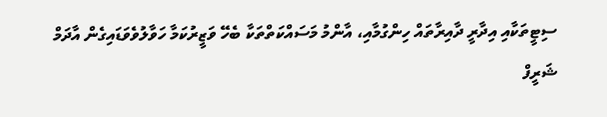ސިޓީތަކާއި އިދާރީ ދާއިރާތައް ހިންގުމާއި، އާންމު މަސައްކަތްތަކާ ބެހޭ ވަޒީރުކަމާ ހަވާލުވެވަޑައިގެން އާދަމް ޝަރީފް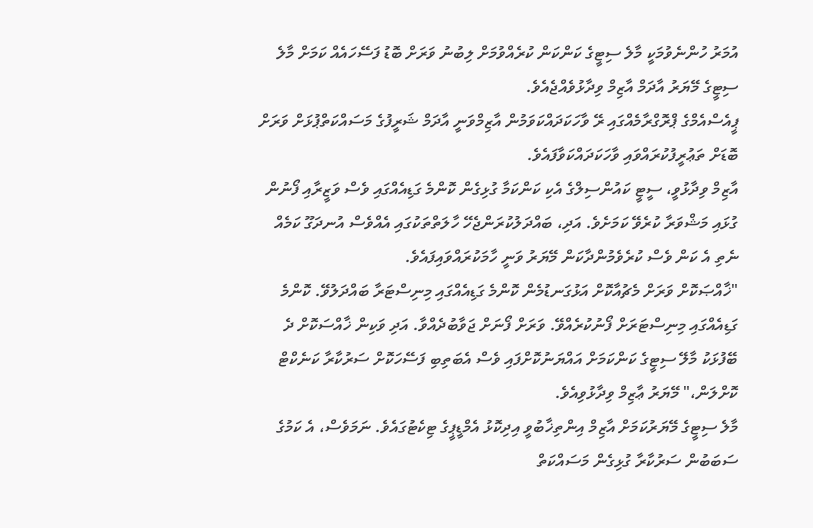އުމަރު ހުންނެވުމަކީ މާލެ ސިޓީގެ ކަންކަން ކުރެއްވުމަށް ލިބުނު ވަރަށް ބޮޑު ފަސޭހައެއް ކަމަށް މާލެ ސިޓީގެ މޭޔަރު އާދަމް އާޒިމް ވިދާޅުވެއްޖެއެވެ.
ޕީއެސްއެމްގެ ޕްރޮގްރާމެއްގައި ރޭ ވާހަކަދައްކަވަމުން އާޒިމްވަނީ އާދަމް ޝަރީފުގެ މަސައްކަތްޕުޅަށް ވަރަށް ބޮޑަށް ތަޢުރީފުކުރައްވައި ވާހަކަދައްކަވާފައެވެ.
އާޒިމް ވިދާޅުވީ، ސީޓީ ކައުންސިލްގެ އެކި ކަންކަމާ ގުޅިގެން ކޮންމެ ގަޑިއެއްގައި ވެސް ވަޒީރާއި ފޯނުން ގުޅައި މަޝްވަރާ ކުރެވޭ ކަމަށެވެ. އަދި، ބައްދަލުކުރަންޖެހޭ ހާލަތްތަކުގައި އެއްވެސް އުނދަގޫ ކަމެއް ނެތި އެ ކަން ވެސް ކުރެވެމުންދާކަން މޭޔަރު ވަނީ ހާމަކުރައްވައިފައެވެ.
"ޚާއްޞަކޮށް ވަރަށް މެޗުއާކޮށް އަޅުގަނޑުމެން ކޮންމެ ގަޑިއެއްގައި މިނިސްޓަރާ ބައްދަލުވޭ. ކޮންމެ ގަޑިއެއްގައި މިނިސްޓަރަށް ފޯނުކުރެއްވޭ. ވަރަށް ފޯނަށް ޖަވާބުދެއްވާ. އަދި ވަކިން ޚާއްސަކޮށް ދެ ބޭފުޅަކު މާލޭ ސިޓީގެ ކަންކަމަށް އައްޔަނުކޮށްފައި ވެސް އެބަތިބި ފަސޭހަކޮށް ސަރުކާރާ ކަނެކްޓް ކޮށްލަން،" މޭޔަރު ޢާޒިމް ވިދާޅުވިއެވެ.
މާލެ ސިޓީގެ މޭޔަރުކަމަށް އާޒިމް އިންތިޚާބުވީ އިދިކޮޅު އެމްޑީޕީގެ ޓިކެޓުގައެވެ. ނަމަވެސް، އެ ކަމުގެ ސަބަބުން ސަރުކާރާ ގުޅިގެން މަސައްކަތް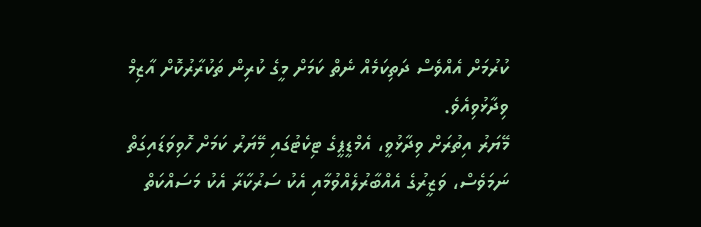ކުރުމަށް އެއްވެސް ދަތިކަމެއް ނެތް ކަމަށް މީގެ ކުރިން ތަކުރާރުކޮށް އާޒިމް ވިދާޅުވިއެވެ.
މޭޔަރު އިތުރަށް ވިދާޅުވީ، އެމްޑީޕީގެ ޓިކެޓުގައި މޭޔަރު ކަމަށް ހޮވިވަޑައިގަތް ނަމަވެސް، ވަޒީރުގެ އެއްބާރުލެއްވުމާއި އެކު ސަރުކާރާ އެކު މަސައްކަތް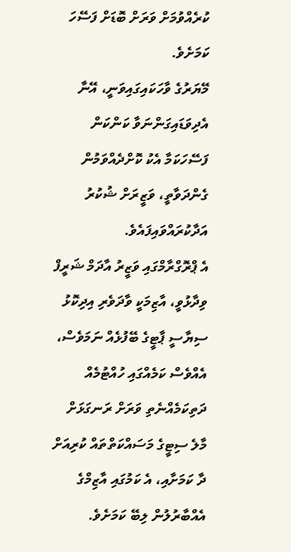ކުރެއްވުމަށް ވަރަށް ބޮޑަށް ފަސޭހަ ކަމަށެވެ.
މޭޔަރުގެ ވާހަކައިގައިވަނީ، އޭނާ އެދިވަޑައިގަންނަވާ ކަންކަން ފަސޭހަކަމާ އެކު ކޮށްދެއްވަމުން ގެންދަވާތީ، ވަޒީރަށް ޝުކުރު އަދާކުރައްވައިފައެވެ.
އެ ޕްރޮގްރާމްގައި ވަޒީރު އާދަމް ޝަރީފް ވިދާޅުވީ، އާޒިމަކީ ވާދަވެރި އިދިކޮޅު ސިޔާސީ ޕާޓީގެ ބޭފުޅެއް ނަމަވެސް، އެއްވެސް ކަމެއްގައި ހުއްޓުމެއް ދަތިކަމެއްނެތި ވަރަށް ރަނގަޅަށް މާލެ ސިޓީގެ މަސައްކަތްތައް ކުރިއަށް ދާ ކަމަށާއި، އެ ކަމުގައި އާޒިމްގެ އެއްބާރުލުން ލިބޭ ކަމަށެވެ.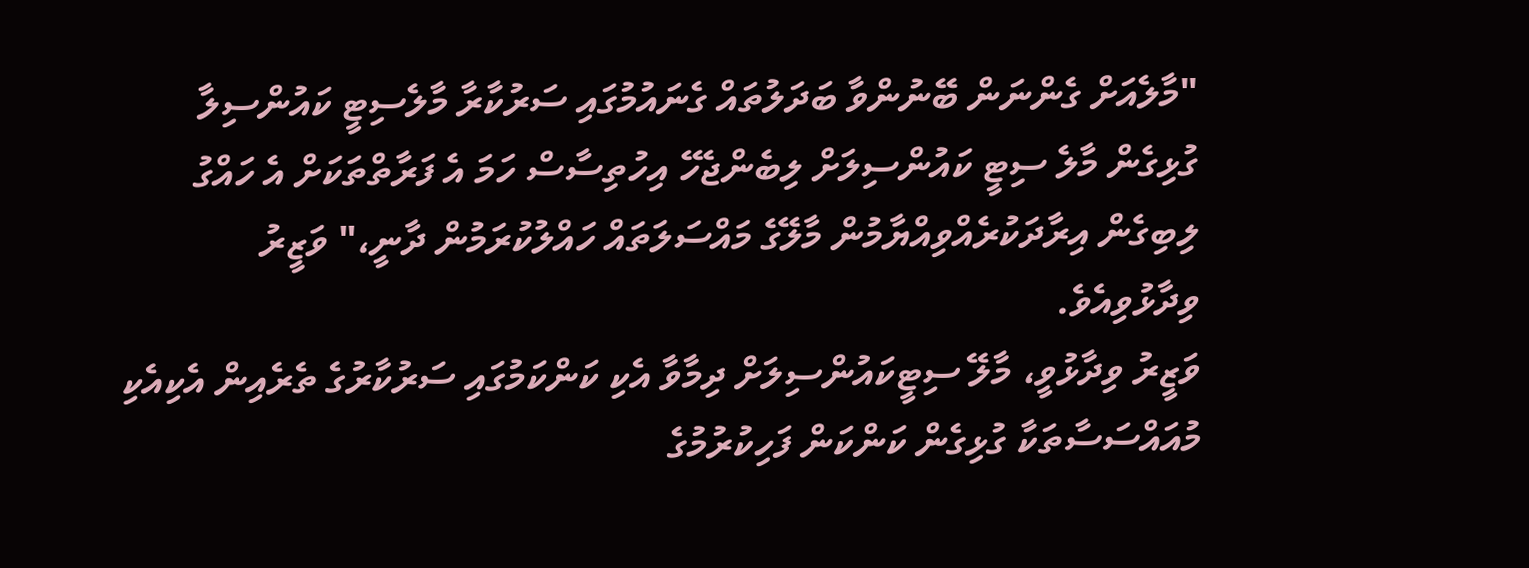"މާލެއަށް ގެންނަން ބޭނުންވާ ބަދަލުތައް ގެނައުމުގައި ސަރުކާރާ މާލެސިޓީ ކައުންސިލާ ގުޅިގެން މާލެ ސިޓީ ކައުންސިލަށް ލިބެންޖެހޭ އިހުތިސާސް ހަމަ އެ ފަރާތްތަކަށް އެ ހައްގު ލިބިގެން އިރާދަކުރެއްވިއްޔާމުން މާލޭގެ މައްސަލަތައް ހައްލުކުރަމުން ދާނީ،" ވަޒީރު ވިދާޅުވިއެވެ.
ވަޒީރު ވިދާޅުވީ، މާލޭ ސިޓީކައުންސިލަށް ދިމާވާ އެކި ކަންކަމުގައި ސަރުކާރުގެ ތެރެއިން އެކިއެކި މުއައްސަސާތަކާ ގުޅިގެން ކަންކަން ފަހިކުރުމުގެ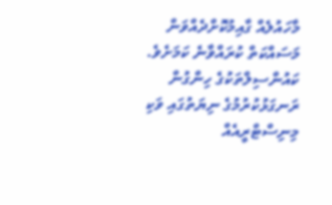މާހައުލެއް ގާއިމުކޮށްދެއްވަން މަސައްކަތް ކުރައްވާނެ ކަމަށެވެ.
ކައުންސިލްތަކުގެ ހިންގުން ރަނގަޅުކުރުމުގެ ނިޔަތުގައި ވަކި މިނިސްޓްރީއެއް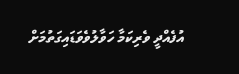އުފެއްދީ ވެރިކަމާ ހަވާލުވެވަޑައިގަތުމަށް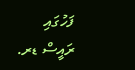ފަހުގައި ރައީސް ޑރ.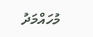މުހައްމަދު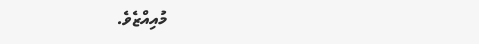މުއިއްޒެވެ.